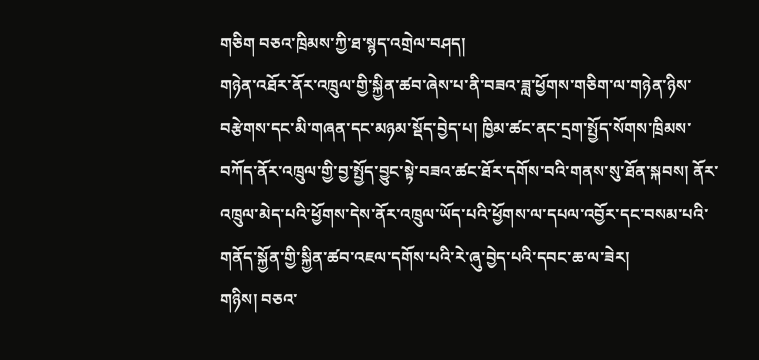གཅིག བཅའ་ཁྲིམས་ཀྱི་ཐ་སྙད་འགྲེལ་བཤད།
གཉེན་འཐོར་ནོར་འཁྲུལ་གྱི་སྐྱིན་ཚབ་ཞེས་པ་ནི་བཟའ་ཟླ་ཕྱོགས་གཅིག་ལ་གཉེན་ཉིས་བརྩེགས་དང་མི་གཞན་དང་མཉམ་སྡོད་བྱེད་པ། ཁྱིམ་ཚང་ནང་དྲག་སྤྱོད་སོགས་ཁྲིམས་བཀོད་ནོར་འཁྲུལ་གྱི་བྱ་སྤྱོད་བྱུང་སྟེ་བཟའ་ཚང་ཐོར་དགོས་བའི་གནས་སུ་ཐོན་སྐབས། ནོར་འཁྲུལ་མེད་པའི་ཕྱོགས་དེས་ནོར་འཁྲུལ་ཡོད་པའི་ཕྱོགས་ལ་དཔལ་འབྱོར་དང་བསམ་པའི་གནོད་སྐྱོན་གྱི་སྐྱིན་ཚབ་འཇལ་དགོས་པའི་རེ་ཞུ་བྱེད་པའི་དབང་ཆ་ལ་ཟེར།
གཉིས། བཅའ་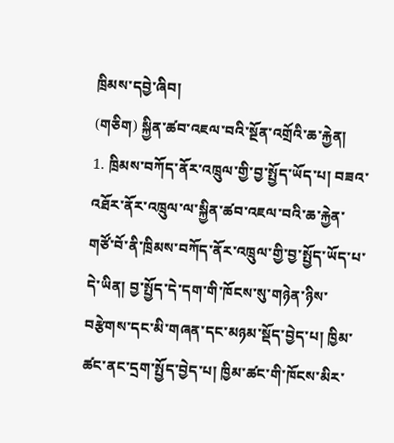ཁྲིམས་དབྱེ་ཞིབ།
(གཅིག) སྐྱིན་ཚབ་འཇལ་བའི་སྔོན་འགྲོའི་ཆ་རྐྱེན།
1. ཁྲིམས་བཀོད་ནོར་འཁྲུལ་གྱི་བྱ་སྤྱོད་ཡོད་པ། བཟའ་འཐོར་ནོར་འཁྲུལ་ལ་སྐྱིན་ཚབ་འཇལ་བའི་ཆ་རྐྱེན་གཙོ་བོ་ནི་ཁྲིམས་བཀོད་ནོར་འཁྲུལ་གྱི་བྱ་སྤྱོད་ཡོད་པ་དེ་ཡིན། བྱ་སྤྱོད་དེ་དག་གི་ཁོངས་སུ་གཉེན་ཉིས་བརྩེགས་དང་མི་གཞན་དང་མཉམ་སྡོད་བྱེད་པ། ཁྱིམ་ཚང་ནང་དྲག་སྤྱོད་བྱེད་པ། ཁྱིམ་ཚང་གི་ཁོངས་མིར་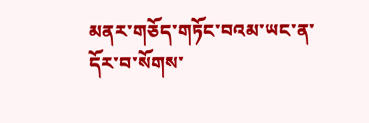མནར་གཅོད་གཏོང་བའམ་ཡང་ན་དོར་བ་སོགས་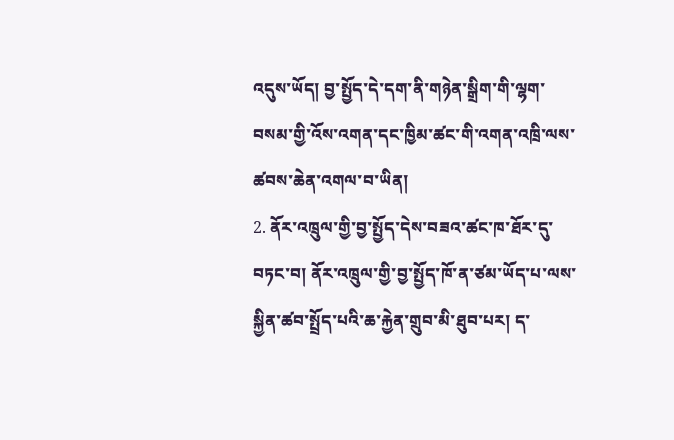འདུས་ཡོད། བྱ་སྤྱོད་དེ་དག་ནི་གཉེན་སྒྲིག་གི་ལྷག་བསམ་གྱི་འོས་འགན་དང་ཁྱིམ་ཚང་གི་འགན་འཁྲི་ལས་ཚབས་ཆེན་འགལ་བ་ཡིན།
2. ནོར་འཁྲུལ་གྱི་བྱ་སྤྱོད་དེས་བཟའ་ཚང་ཁ་ཐོར་དུ་བཏང་བ། ནོར་འཁྲུལ་གྱི་བྱ་སྤྱོད་ཁོ་ན་ཙམ་ཡོད་པ་ལས་སྐྱིན་ཚབ་སྤྲོད་པའི་ཆ་རྐྱེན་གྲུབ་མི་ཐུབ་པར། ད་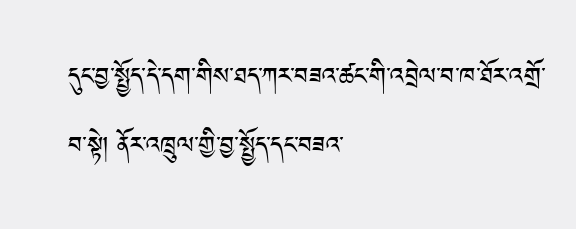དུང་བྱ་སྤྱོད་དེ་དག་གིས་ཐད་ཀར་བཟའ་ཚང་གི་འབྲེལ་བ་ཁ་ཐོར་འགྲོ་བ་སྟེ། ནོར་འཁྲུལ་གྱི་བྱ་སྤྱོད་དང་བཟའ་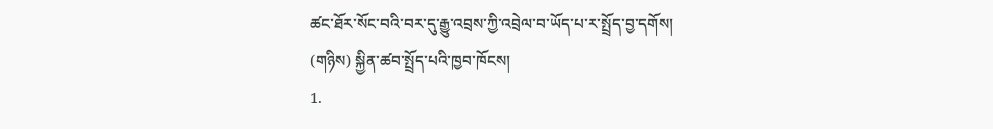ཚང་ཐོར་སོང་བའི་བར་དུ་རྒྱུ་འབྲས་ཀྱི་འབྲེལ་བ་ཡོད་པ་ར་སྤྲོད་བྱ་དགོས།
(གཉིས) སྐྱིན་ཚབ་སྤྲོད་པའི་ཁྱབ་ཁོངས།
1.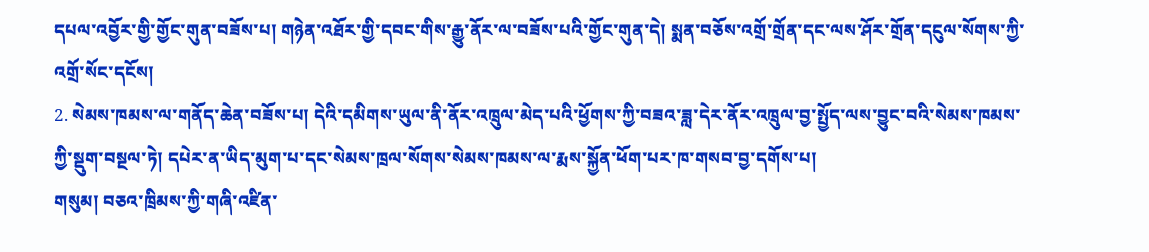དཔལ་འབྱོར་གྱི་གྱོང་གུན་བཟོས་པ། གཉེན་འཐོར་གྱི་དབང་གིས་རྒྱུ་ནོར་ལ་བཟོས་པའི་གྱོང་གུན་དེ། སྨན་བཅོས་འགྲོ་གྲོན་དང་ལས་ཤོར་གྲོན་དངུལ་སོགས་ཀྱི་འགྲོ་སོང་དངོས།
2. སེམས་ཁམས་ལ་གནོད་ཆེན་བཟོས་པ། དེའི་དམིགས་ཡུལ་ནི་ནོར་འཁྲུལ་མེད་པའི་ཕྱོགས་ཀྱི་བཟའ་ཟླ་དེར་ནོར་འཁྲུལ་བྱ་སྤྱོད་ལས་བྱུང་བའི་སེམས་ཁམས་ཀྱི་སྡུག་བསྔལ་ཏེ། དཔེར་ན་ཡིད་མུག་པ་དང་སེམས་ཁྲལ་སོགས་སེམས་ཁམས་ལ་རྨས་སྐྱོན་ཕོག་པར་ཁ་གསབ་བྱ་དགོས་པ།
གསུམ། བཅའ་ཁྲིམས་ཀྱི་གཞི་འཛིན་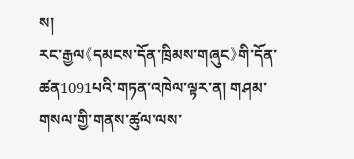ས།
རང་རྒྱལ《དམངས་དོན་ཁྲིམས་གཞུང》གི་དོན་ཚན1091པའི་གཏན་འཁེལ་ལྟར་ན། གཤམ་གསལ་གྱི་གནས་ཚུལ་ལས་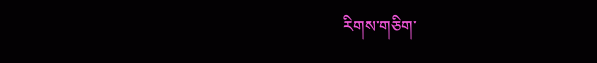རིགས་གཅིག་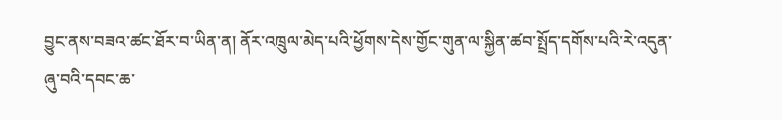བྱུང་ནས་བཟའ་ཚང་ཐོར་བ་ཡིན་ན། ནོར་འཁྲུལ་མེད་པའི་ཕྱོགས་དེས་གྱོང་གུན་ལ་སྐྱིན་ཚབ་སྤྲོད་དགོས་པའི་རེ་འདུན་ཞུ་བའི་དབང་ཆ་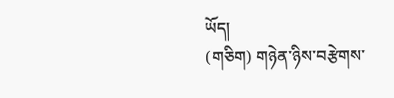ཡོད།
(གཅིག) གཉེན་ཉིས་བརྩེགས་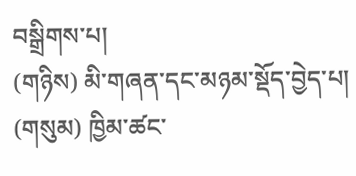བསྒྲིགས་པ།
(གཉིས) མི་གཞན་དང་མཉམ་སྡོད་བྱེད་པ།
(གསུམ) ཁྱིམ་ཚང་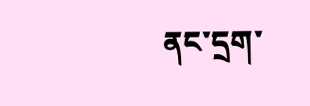ནང་དྲག་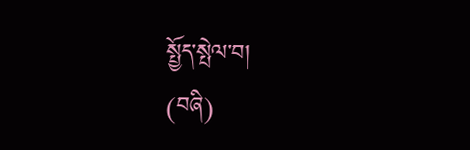སྤྱོད་སྤེལ་བ།
(བཞི)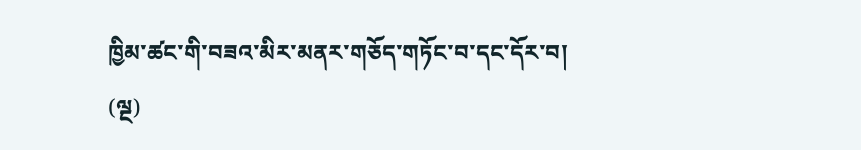ཁྱིམ་ཚང་གི་བཟའ་མིར་མནར་གཅོད་གཏོང་བ་དང་དོར་བ།
(ལྔ)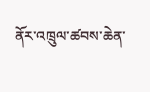ནོར་འཁྲུལ་ཚབས་ཆེན་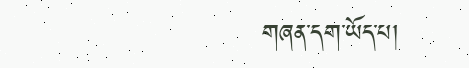གཞན་དག་ཡོད་པ།